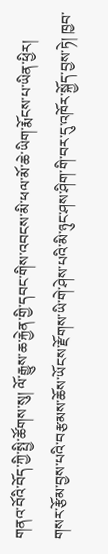གནའ་བོའི་བོད་ཀྱི་སྤྱི་ཚོགས་སུ། ལོ་རྒྱུས་ཆ་རྐྱེན་གྱི་དབང་གིས་འབངས་མི་ཕལ་མོ་ཆེ་ཡིག་རྨོངས་པ་ཡིན་ཕྱིར། གསར་རྩོམ་བྱས་པའི་བརྩམས་ཆོས་ཡོངས་རྫོགས་ཡི་གེ་ཤེས་པའི་མི་ཉུང་ཤས་ཤིག་གི་བར་དུ་འཁོར་སྐྱོད་བྱས་ཏེ། ཁྱབ་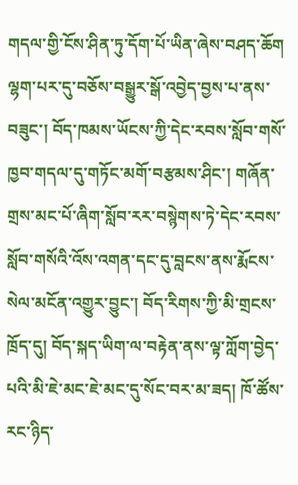གདལ་གྱི་ངོས་ཤིན་ཏུ་དོག་པོ་ཡིན་ཞེས་བཤད་ཆོག ལྷག་པར་དུ་བཅོས་བསྒྱུར་སྒོ་འབྱེད་བྱས་པ་ནས་བཟུང་། བོད་ཁམས་ཡོངས་ཀྱི་དེང་རབས་སློབ་གསོ་ཁྱབ་གདལ་དུ་གཏོང་མགོ་བརྩམས་ཤིང་། གཞོན་གྲས་མང་པོ་ཞིག་སློབ་རར་བསྙེགས་ཏེ་དེང་རབས་སློབ་གསོའི་འོས་འགན་དང་དུ་བླངས་ནས་རྨོངས་སེལ་མངོན་འགྱུར་བྱུང་། བོད་རིགས་ཀྱི་མི་གྲངས་ཁྲོད་དུ། བོད་སྐད་ཡིག་ལ་བརྟེན་ནས་ལྟ་ཀློག་བྱེད་པའི་མི་ཇེ་མང་ཇེ་མང་དུ་སོང་བར་མ་ཟད། ཁོ་ཚོས་རང་ཉིད་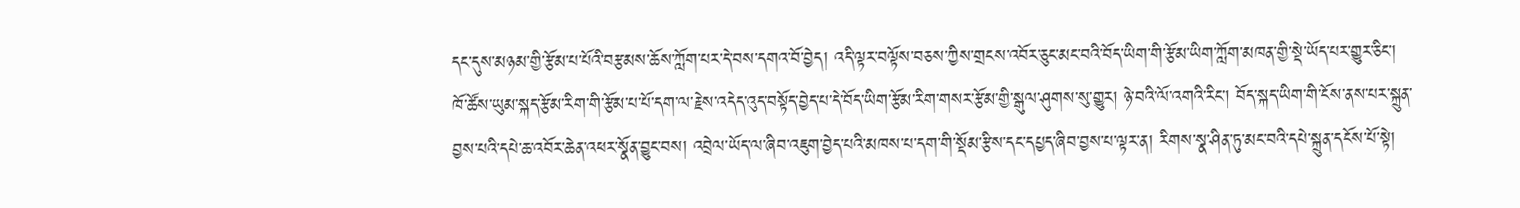དང་དུས་མཉམ་གྱི་རྩོམ་པ་པོའི་བརྩམས་ཆོས་ཀློག་པར་དེ་བས་དགའ་བོ་བྱེད། འདི་ལྟར་བལྟོས་བཅས་ཀྱིས་གྲངས་འབོར་ཅུང་མང་བའི་བོད་ཡིག་གི་རྩོམ་ཡིག་ཀློག་མཁན་གྱི་སྡེ་ཡོད་པར་གྱུར་ཅིང་། ཁོ་ཚོས་ཡུམ་སྐད་རྩོམ་རིག་གི་རྩོམ་པ་པོ་དག་ལ་རྗེས་འདེད་འུད་བསྟོད་བྱེད་པ་དེ་བོད་ཡིག་རྩོམ་རིག་གསར་རྩོམ་གྱི་སྒུལ་ཤུགས་སུ་གྱུར། ཉེ་བའི་ལོ་འགའི་རིང་། བོད་སྐད་ཡིག་གི་ངོས་ནས་པར་སྐྲུན་བྱས་པའི་དཔེ་ཆ་འབོར་ཆེན་འཕར་སྣོན་བྱུང་བས། འབྲེལ་ཡོད་ལ་ཞིབ་འཇུག་བྱེད་པའི་མཁས་པ་དག་གི་སྡོམ་རྩིས་དང་དཔྱད་ཞིབ་བྱས་པ་ལྟར་ན། རིགས་སྣ་ཤིན་ཏུ་མང་བའི་དཔེ་སྐྲུན་དངོས་པོ་སྟེ།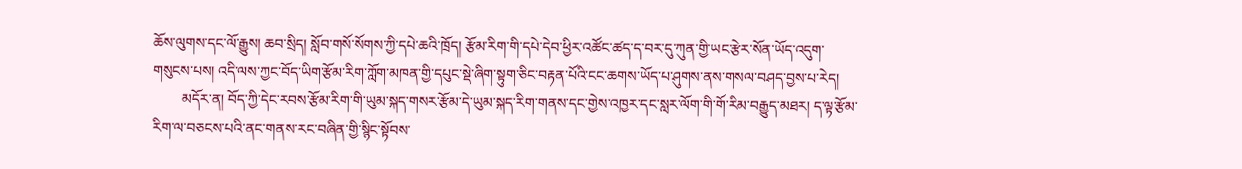ཆོས་ལུགས་དང་ལོ་རྒྱུས། ཆབ་སྲིད། སློབ་གསོ་སོགས་ཀྱི་དཔེ་ཆའི་ཁྲོད། རྩོམ་རིག་གི་དཔེ་དེབ་ཕྱིར་འཚོང་ཚད་ད་བར་དུ་ཀུན་གྱི་ཡང་རྩེར་སོན་ཡོད་འདུག་གསུངས་པས། འདི་ལས་ཀྱང་བོད་ཡིག་རྩོམ་རིག་ཀློག་མཁན་གྱི་དཔུང་སྡེ་ཞིག་སྟུག་ཅིང་བརྟན་པོའི་ངང་ཆགས་ཡོད་པ་ཤུགས་ནས་གསལ་བཤད་བྱས་པ་རེད།
        མདོར་ན། བོད་ཀྱི་དེང་རབས་རྩོམ་རིག་གི་ཡུམ་སྐད་གསར་རྩོམ་དེ་ཡུམ་སྐད་རིག་གནས་དང་གྱེས་འཁྱར་དང་སླར་ལོག་གི་གོ་རིམ་བརྒྱུད་མཐར། ད་ལྟ་རྩོམ་རིག་ལ་བཅངས་པའི་ནང་གནས་རང་བཞིན་གྱི་སྙིང་སྟོབས་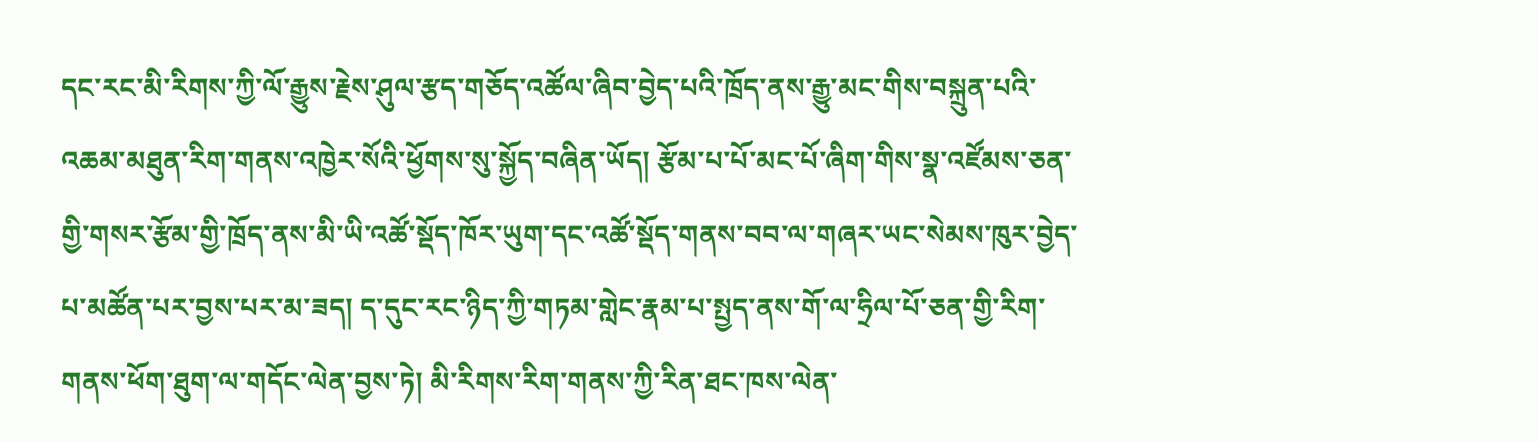དང་རང་མི་རིགས་ཀྱི་ལོ་རྒྱུས་རྗེས་ཤུལ་རྩད་གཅོད་འཚོལ་ཞིབ་བྱེད་པའི་ཁྲོད་ནས་རྒྱུ་མང་གིས་བསྐྲུན་པའི་འཆམ་མཐུན་རིག་གནས་འཁྱེར་སོའི་ཕྱོགས་སུ་སྐྱོད་བཞིན་ཡོད། རྩོམ་པ་པོ་མང་པོ་ཞིག་གིས་སྣ་འཛོམས་ཅན་གྱི་གསར་རྩོམ་གྱི་ཁྲོད་ནས་མི་ཡི་འཚོ་སྡོད་ཁོར་ཡུག་དང་འཚོ་སྡོད་གནས་བབ་ལ་གཞར་ཡང་སེམས་ཁུར་བྱེད་པ་མཚོན་པར་བྱས་པར་མ་ཟད། ད་དུང་རང་ཉིད་ཀྱི་གཏམ་གླེང་རྣམ་པ་སྤྱད་ནས་གོ་ལ་ཧྲིལ་པོ་ཅན་གྱི་རིག་གནས་ཕོག་ཐུག་ལ་གདོང་ལེན་བྱས་ཏེ། མི་རིགས་རིག་གནས་ཀྱི་རིན་ཐང་ཁས་ལེན་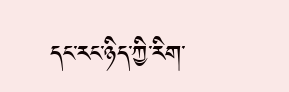དང་རང་ཉིད་ཀྱི་རིག་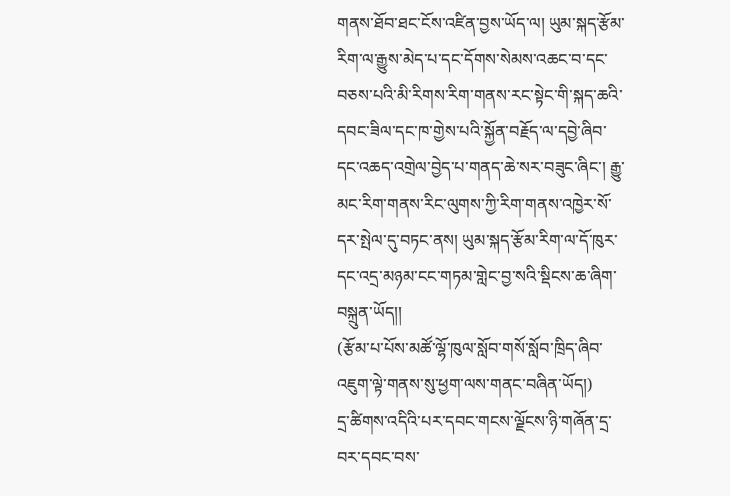གནས་ཐོབ་ཐང་ངོས་འཛིན་བྱས་ཡོད་ལ། ཡུམ་སྐད་རྩོམ་རིག་ལ་རྒྱུས་མེད་པ་དང་དོགས་སེམས་འཆང་བ་དང་བཅས་པའི་མི་རིགས་རིག་གནས་རང་སྟེང་གི་སྐད་ཆའི་དབང་ཟིལ་དང་ཁ་གྱེས་པའི་སྐྱོན་བརྗོད་ལ་དབྱེ་ཞིབ་དང་འཆད་འགྲེལ་བྱེད་པ་གནད་ཆེ་སར་བཟུང་ཞིང་། རྒྱུ་མང་རིག་གནས་རིང་ལུགས་ཀྱི་རིག་གནས་འཁྱེར་སོ་དར་སྤེལ་དུ་བཏང་ནས། ཡུམ་སྐད་རྩོམ་རིག་ལ་དོ་ཁུར་དང་འདྲ་མཉམ་ངང་གཏམ་གླེང་བྱ་སའི་སྡིངས་ཆ་ཞིག་བསྐྲུན་ཡོད།།
(རྩོམ་པ་པོས་མཚོ་ལྷོ་ཁུལ་སློབ་གསོ་སློབ་ཁྲིད་ཞིབ་འཇུག་ལྟེ་གནས་སུ་ཕྱག་ལས་གནང་བཞིན་ཡོད།)
དྲ་ཚིགས་འདིའི་པར་དབང་གངས་ལྗོངས་ཉི་གཞོན་དྲ་བར་དབང་བས་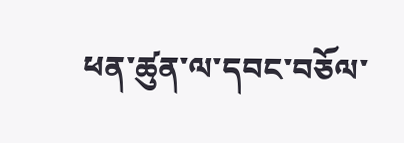ཕན་ཚུན་ལ་དབང་བཅོལ་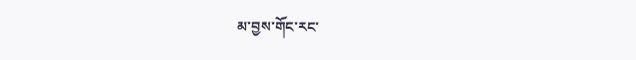མ་བྱས་གོང་རང་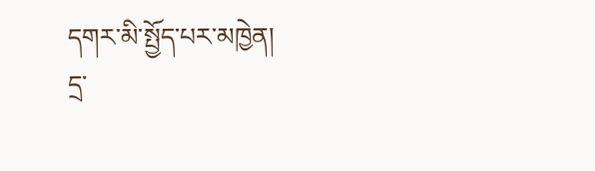དགར་མི་སྤྱོད་པར་མཁྱེན།
དྲ་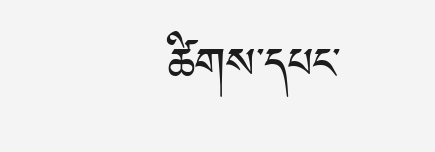ཚིགས་དཔང་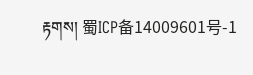རྟགས། 蜀ICP备14009601号-1